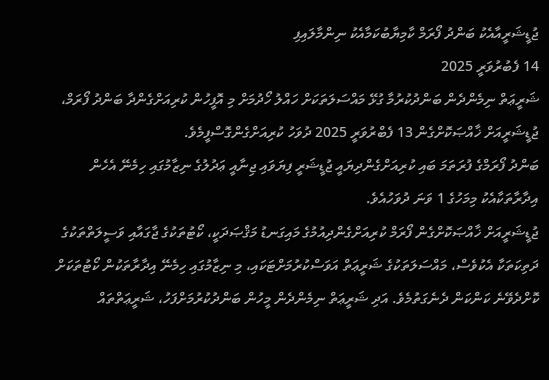ޖުޑީޝަރީއާއެކު ބަންދު ފޯރަމް ކާމިޔާބުކަމާއެކު ނިންމާލައިފި
14 ފެބުރުވަރީ 2025
ޝަރީޢަތް ނިމެންދެން ބަންދުކުރުމާ ގުޅޭ މައްސަލަތަކަށް ހައްލު ހޯދުމަށް މި އޮފީހުން ކުރިއަށްގެންދާ ބަންދު ފޯރަމް، ޖުޑީޝަރީއަށް ޚާއްޞަކޮށްގެން 13 ފެބްރުވަރީ 2025 ދުވަހު ކުރިއަށްގެންގޮސްފީމެވެ.
ބަންދު ފޯރަމްގެ ފުރަތަމަ ބައި ކުރިއަށްގެންދިޔައީ ޖުޑީޝަރީ ފިޔަވައި ޖިނާއީ ޢަދުލުގެ ނިޒާމުގައި ހިމެނޭ އެހެން އިދާރާތަކާއެކު މިމަހުގެ 1 ވަނަ ދުވަހުއެވެ.
ޖުޑީޝަރީއަށް ޚާއްޞަކޮށްގެން ފޯރަމް ކުރިއަށްގެންދިއުމުގެ މައިގަނޑު މަޤްޞަދަކީ، ކޯޓުތަކުގެ ޖާގައާއި ވަސީލަތްތަކުގެ ދަތިކަތަކާ އެކުވެސް، މައްސަލަތަކުގެ ޝަރީޢަތް އަވަސްކުރުމަށްޓަކައި، މި ނިޒާމުގައި ހިމެނޭ އިދާރާތަކުން ކޯޓުތަކަށް ކޮށްދެވޭނެ ކަންކަން ދެނެގަތުމެވެ. އަދި ޝަރީޢަތް ނިމެންދެން މީހުން ބަންދުކުރުމަށްފަހު، ޝަރީޢަތްތައް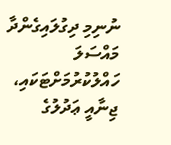ނުނިމި ދިގުލައިގެންދާ މައްސަލަ ހައްލުކުރުމަށްޓަކައި، ޖިނާއީ ޢަދުލުގެ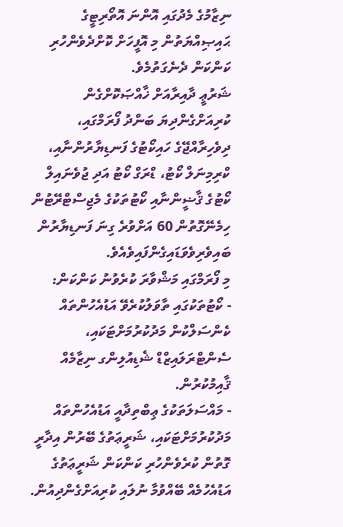ނިޒާމުގެ މެދުގައި އޮންނަ އޮތޯރިޓީގެ ޙައިޞިއްޔަތުން މި އޮފީހަށް ކޮށްދެވެންހުރި ކަންކަން ދެނެގަތުމެވެ.
ޝަރުޢީ ދާއިރާއަށް ޚާއްޞަކޮށްގެން ކުރިއަށްގެންދިޔަ ބަންދު ފޯރަމްގައި، ދިވެހިރާއްޖޭގެ ހައިކޯޓުގެ ފަނޑިޔާރުންނާއި، ކްރިމިނަލް ކޯޓު، ޑްރަގް ކޯޓު އަދި ޖުވެނައިލް ކޯޓުގެ ޤާޟީންނާއި ކޯޓުތަކުގެ މެޖިސްޓްރޭޓުން ހިމެނޭގޮތުން 60 އަށްވުރެ ގިނަ ފަނޑިޔާރުން ބައިވެރިވެވަޑައިގެންފައިވެއެވެ.
މި ފޯރަމްގައި މަޝްވާރަ ކުރެވުނު ކަންކަން:
- ކޯޓުތަކުގައި ތާވަލުކުރެވޭ އަޑުއެހުންތައް ކެންސަލްކުން މަދުކުރުމަށްޓަކައި، ސެންޓްރަލައިޒްޑް ޝެޑިއުލިންގ ނިޒާމެއް ޤާއިމުކުރުން.
- މައްސަލަތަކުގެ ޢިބްތިދާއީ އަޑުއެހުންތައް މަދުކުރުމަށްޓަކައި، ޝަރީޢަތުގެ ބޭރުން އިދާރީ ގޮތުން ކުރެވެންހުރި ކަންކަން ޝަރީޢަތުގެ އަޑުއެހުމެއް ބޭއްވުމާ ނުލައި ކުރިއަށްގެންދިއުން.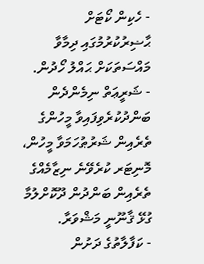- ހެކިން ކޯޓަށް ޙާޟިރުކުރުމުގައި ދިމާވާ މައްސަތަކަށް ޙައްލު ހޯދުން.
- ޝަރީޢަތް ނިމެންދެން ބަންދުކުރެވިފައިވާ މީހުންގެ ތެރެއިން ޝަރުޠުހަމަވާ މީހުން، މޮނިޓަރ ކުރެވޭނެ ނިޒާމެއްގެ ތެރެއިން ބަންދުން ދޫކޮށްލުމާ ގުޅޭ ޤާނޫނީ މަޝްވަރާ.
- ކަފާލާތުގެ ދަށުން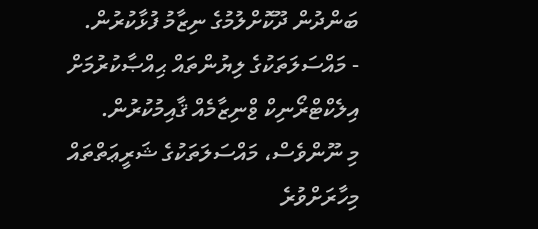ބަންދުން ދޫކޮށްލުމުގެ ނިޒާމު ފުޅާކުރުން.
- މައްސަލަތަކުގެ ލިޔުންތައް ޙިއްޞާކުރުމަށް އިލެކްޓްރޯނިކް ޱްނިޒާމެއް ޤާއިމުކުރުން.
މި ނޫންވެސް، މައްސަލަތަކުގެ ޝަރީޢަތްތައް މިހާރަށްވުރެ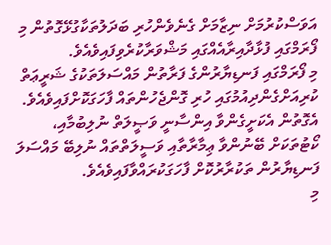އަވަސްކުރުމަށް ނިޒާމަށް ގެނެވެންހުރި ބަދަލުތަކާގުޅޭގޮތުން މި ފޯރަމްގައި ފުޅާދާއިރާއެއްގައި މަޝްވަރާކުރެވިފައިވެއެވެ.
މި ފޯރަމްގައި ފަނޑިޔާރުންގެ ފަރާތުން މައްސަލަތަކުގެ ޝަރީޢަތް ކުރިއަށްގެންދިއުމުގައި ހުރި ގޮންޖެހުންތައް ފާހަގަކޮށްފައިވެއެވެ. އެގޮތުން އެކަށީގެންވާ އިންސާނީ ވަޞީލަތް ނުލިބުމާއި، ކޯޓުތަކަށް ބޭނުންވާ ޢިމާރާތާއި ވަސީލަތްތައް ނުލިބޭ މައްސަލަ ފަނޑިޔާރުން ތަކުރާރުކޮށް ފާހަގަކުރައްވާފައިވެއެވެ.
މި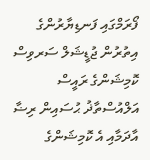ފޯރަމްގައި ފަނޑިޔާރުންގެ އިތުރުން ޖުޑީޝަލް ސަރވިސް ކޮމިޝަންގެ ރައީސް އަލްއުސްތާޛު ޙުސައިން ރިޟާ އާދަމާއި އެ ކޮމިޝަންގެ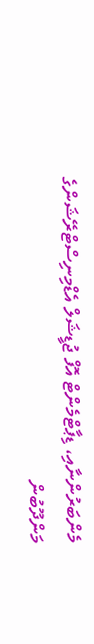މެންބަރުންނާއި، ޑިޕާޓްމެންޓް އޮފް ޖުޑީޝަލް އެޑްމިނިސްޓްރޭޝަންގެ މަންދޫބުން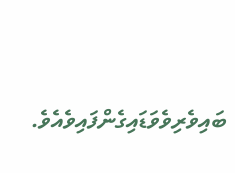ބައިވެރިވެވަޑައިގެންފައިވެއެވެ.